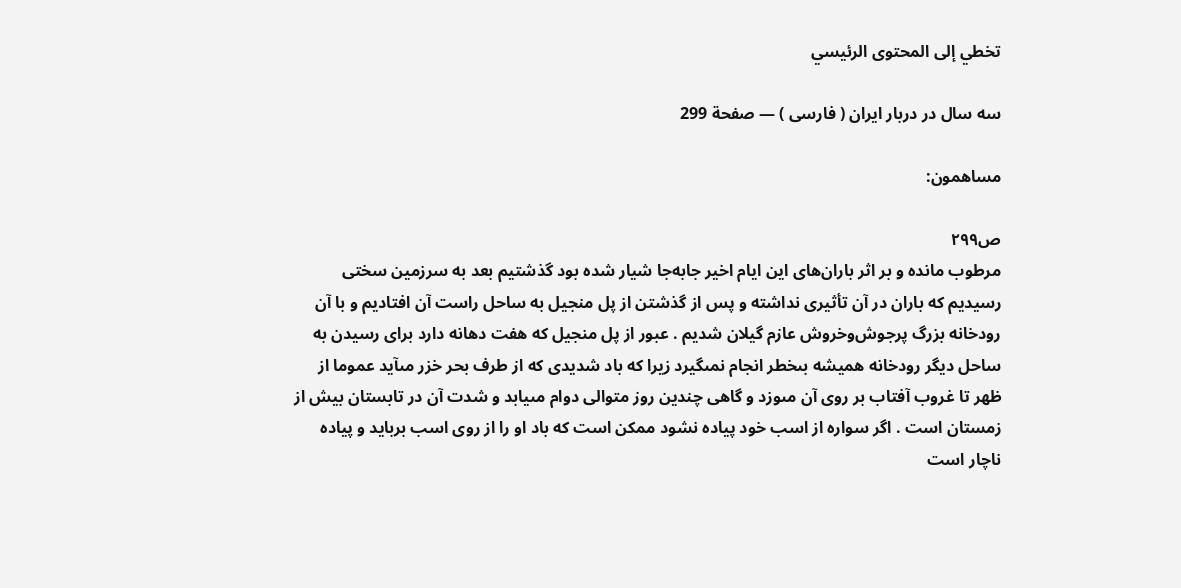تخطي إلى المحتوى الرئيسي

سه سال در دربار ايران ( فارسى ) — صفحة 299

مساهمون:

ص٢٩٩
مرطوب مانده و بر اثر باران‌هاى اين ايام اخير جابه‌جا شيار شده بود گذشتيم بعد به سرزمين سختى رسيديم كه باران در آن تأثيرى نداشته و پس از گذشتن از پل منجيل به ساحل راست آن افتاديم و با آن رودخانه بزرگ پرجوش‌وخروش عازم گيلان شديم . عبور از پل منجيل كه هفت دهانه دارد براى رسيدن به ساحل ديگر رودخانه هميشه بىخطر انجام نمىگيرد زيرا كه باد شديدى كه از طرف بحر خزر مىآيد عموما از ظهر تا غروب آفتاب بر روى آن مىوزد و گاهى چندين روز متوالى دوام مىيابد و شدت آن در تابستان بيش از زمستان است . اگر سواره از اسب خود پياده نشود ممكن است كه باد او را از روى اسب بربايد و پياده ناچار است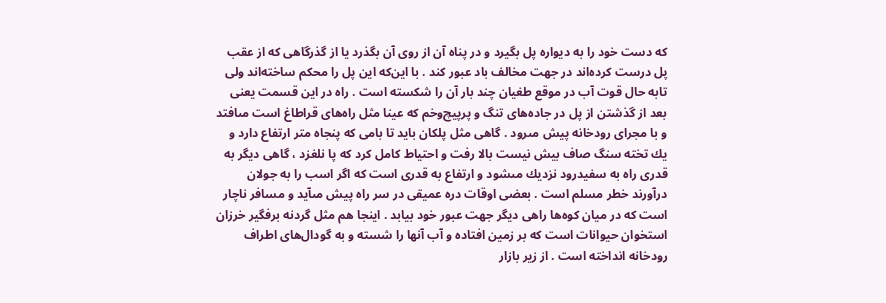كه دست خود را به ديواره پل بگيرد و در پناه آن از روى آن بگذرد يا از گذرگاهى كه از عقب پل درست كرده‌اند در جهت مخالف باد عبور كند . با اين‌كه اين پل را محكم ساخته‌اند ولى تابه حال قوت آب در موقع طغيان چند بار آن را شكسته است . راه در اين قسمت يعنى بعد از گذشتن از پل در جاده‌هاى تنگ و پرپيچ‌وخم كه عينا مثل راه‌هاى قراطاغ است مىافتد و با مجراى رودخانه پيش مىرود . گاهى مثل پلكان بايد تا بامى كه پنجاه متر ارتفاع دارد و يك تخته سنگ صاف بيش نيست بالا رفت و احتياط كامل كرد كه پا نلغزد ، گاهى ديگر به قدرى راه به سفيدرود نزديك مىشود و ارتفاع به قدرى است كه اگر اسب را به جولان درآورند خطر مسلم است . بعضى اوقات دره عميقى در سر راه پيش مىآيد و مسافر ناچار است كه در ميان كوه‌ها راهى ديگر جهت عبور خود بيابد . اينجا هم مثل گردنه برفگير خرزان استخوان حيوانات است كه بر زمين افتاده و آب آنها را شسته و به گودال‌هاى اطراف رودخانه انداخته است . از زير بازار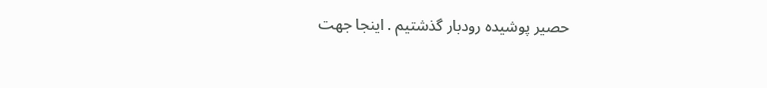حصير پوشيده رودبار گذشتيم . اينجا جهت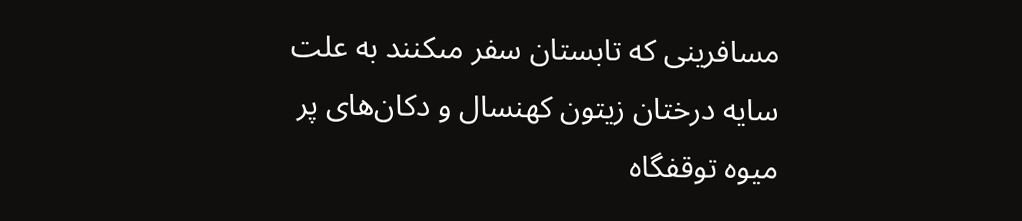مسافرينى كه تابستان سفر مىكنند به علت سايه درختان زيتون كهنسال و دكان‌هاى پر ميوه توقفگاه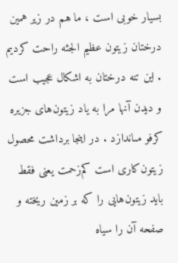بسيار خوبى است ، ما هم در زير همين درختان زيتون عظيم الجثه راحت كرديم . اين تنه درختان به اشكال عجيب است و ديدن آنها مرا به ياد زيتون‌هاى جزيره كرفو مىاندازد . در اينجا برداشت محصول زيتون‌كارى است كم‌زحمت يعنى فقط بايد زيتون‌هايى را كه بر زمين ريخته و صفحه آن را سياه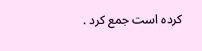كرده است جمع كرد .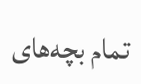تمام بچه‌هاى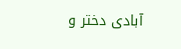آبادى دختر و